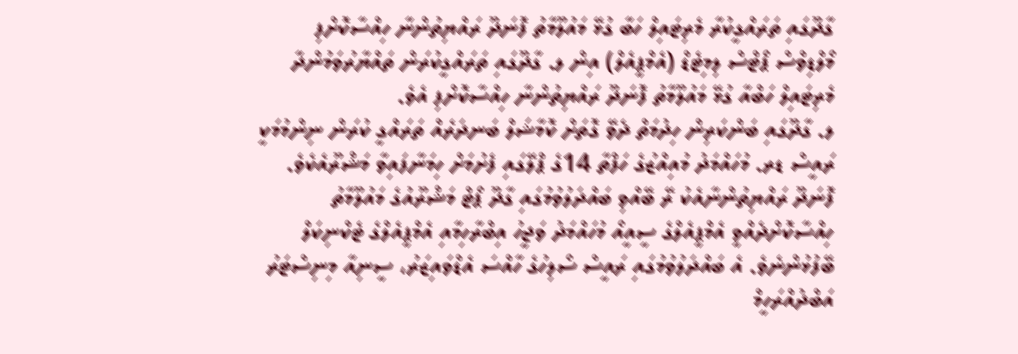ގާދޫގައި ތަރައްގީކުރާ މެރިޓައިލް ހަބާ ގުޅޭ މައުލޫމާތު ފޮނަދޫ ރައްޔިތުންނާ ހިއްސާކޮށްފި މޯލްޑިވްސް ޕޯޓްސް ލިމިޓެޑް (އެމްޕީއެލް) އިން ލ. ގާދޫގައި ތަރައްގީކުރަން ތައްޔާރުވަމުންދާ މެރިޓައިލް ހަބްއާ ގުޅޭ މައުލޫމާތު ފޮނަދޫ ރައްޔިތުންނާ ހިއްސާކޮށްފި އެވެ.
ލ. ގާދޫގައި ބަންކަރިން ހިދުމަތް ދެވޭ ގޮތަށް ކޮމާޝަލް ބަނދަރެއް ތަރައްގީ ކުރަން ނިންމުމަކީ ރައީސް ޑރ. މުހައްމަދު މުއިއްޒުގެ ހަފްތާ 14ގެ ޕްލޭގައި ފެށުމަށް ހިމަނާފައިވާ މަޝްރޫއެކެވެ.
ފޮނަދޫ ރައްޔިތުންނާއެކު ރޭ ބޭއްވި ބައްދަލުވުމުގައި ގާދޫ ޕޯޓް މަޝްރޫއުގެ މައުލޫމާތު ހިއްސާކޮށްދެއްވީ އެމްޕީއެލްގެ ސީއީއޯ މުހައްމަދު ވަޖީހު އިބްރާހިމާއި އެމްޕީއެލްގެ ޓެކްނިކަލް ބޭފުޅުންނެވެ. އެ ބައްދަލުވުމުގައި ރައީސް ސޯލިހުގެ ހާއްސަ އެޑްވައިޒަރު، ސީނިއާ މިނިސްޓަރު އަބްދުއްރަހީމް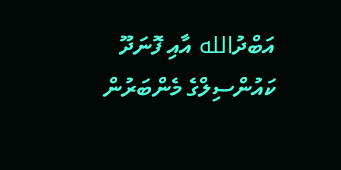އަބްދުالله އާއި ފޮނަދޫ ކައުންސިލްގެ މެންބަރުން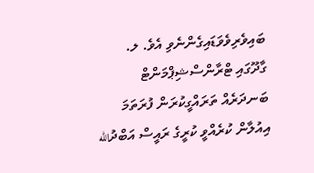ބައިވެރިވެވަޑައިގެންނެވި އެވެ. ލ. ގާދޫގައި ޓްރާންސްޝިޕްމަންޓް ބަނދަރެއް ތަރައްގީކުރަން ފުރަތަމަ އިއުލާން ކުރެއްވީ ކުރީގެ ރައީސް އަބްދުالله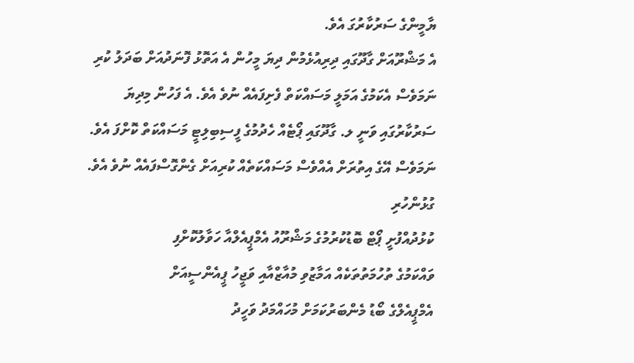ޔާމީންގެ ސަރުކާރުގަ އެވެ.
އެ މަޝްރޫއަށް ގާދޫގައި ދިރިއުޅެމުން ދިޔަ މީހުން އެ އަތޮޅު ފޮނަދުއަށް ބަދަލު ކުރި ނަމަވެސް އެކަމުގެ އަމަލީ މަސައްކަތް ފެށިފައެއް ނުވެ އެވެ. އެ ފަހުން މިދިޔަ ސަރުކާރުގައި ވަނީ ލ. ގާދޫގައި ޕޯޓެއް ހެދުމުގެ ފީސިބިލިޓީ މަސައްކަތް ކޮށްފަ އެވެ. ނަމަވެސް އޭގެ އިތުރަށް އެއްވެސް މަސައްކަތެއް ކުރިއަށް ގެންގޮސްފައެއް ނުވެ އެވެ.
ގުޅުންހުރި
ކުޅުދުއްފުށީ ޕޯޓް ބޮޑުކުރުމުގެ މަޝްރޫއު އެމްޕީއެލްއާ ހަވާލުކޮށްފި
ވައްކަމުގެ ތުހުމަތުތަކެއް އަމާޒުވި މުއާޒްއާއި ވަޖީހު ޕީއެންސީއަށް
އެމްޕީއެލްގެ ބޯޑު މެންބަރުކަމަށް މުހައްމަދު ވަހީދު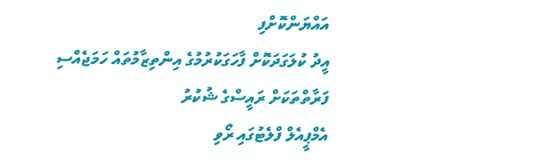އައްޔަންކޮށްފި
އީދު ކުލަގަދަކޮށް ފާހަގަކުރުމުގެ އިންތިޒާމުތައް ހަމަޖެއްސި ފަރާތްތަކަށް ރައީސްގެ ޝުކުރު
އެމްޕީއެލް ފްލެޓުގައި ރޯވި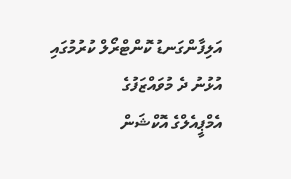އަލިފާންގަނޑު ކޮންޓްރޯލް ކުރުމުގައި އުޅުނު ދެ މުވައްޒަފުގެ
އެމްޕީއެލްގެ އޮކްޝަން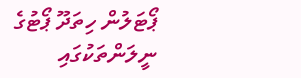ޕޯޓަލުން ހިތަދޫ ޕޯޓުގެ ނީލަންތަކުގައި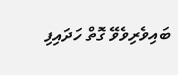ބައިވެރިވެވޭ ގޮތް ހަދައިފި